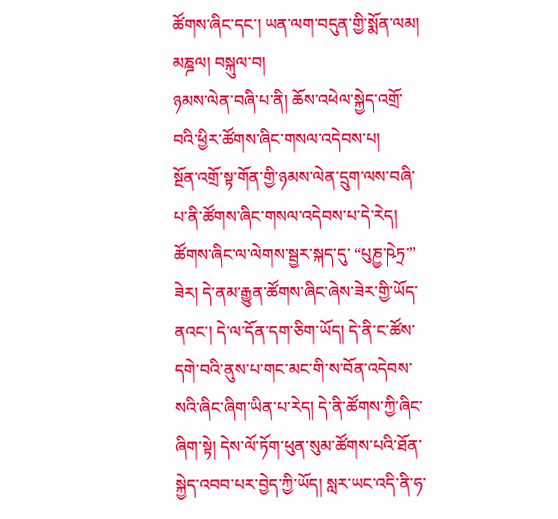ཚོགས་ཞིང་དང་། ཡན་ལག་བདུན་གྱི་སྨོན་ལམ། མཎྜལ། བསྐུལ་བ།
ཉམས་ལེན་བཞི་པ་ནི། ཆོས་འཕེལ་སྐྱེད་འགྲོ་བའི་ཕྱིར་ཚོགས་ཞིང་གསལ་འདེབས་པ།
སྔོན་འགྲོ་སྟ་གོན་གྱི་ཉམས་ལེན་དྲུག་ལས་བཞི་པ་ནི་ཚོགས་ཞིང་གསལ་འདེབས་པ་དེ་རེད། ཚོགས་ཞིང་ལ་ལེགས་སྦྱར་སྐད་དུ་ “པུཎྱ་ཥེཏྲ་” ཟེར། དེ་ནམ་རྒྱུན་ཚོགས་ཞིང་ཞེས་ཟེར་གྱི་ཡོད་ནའང་། དེ་ལ་དོན་དག་ཅིག་ཡོད། དེ་ནི་ང་ཚོས་དགེ་བའི་ནུས་པ་གང་མང་གི་ས་བོན་འདེབས་སའི་ཞིང་ཞིག་ཡིན་པ་རེད། དེ་ནི་ཚོགས་ཀྱི་ཞིང་ཞིག་སྟེ། དེས་ལོ་ཏོག་ཕུན་སུམ་ཚོགས་པའི་ཐོན་སྐྱེད་འབབ་པར་བྱེད་ཀྱི་ཡོད། སླར་ཡང་འདི་ནི་ཧ་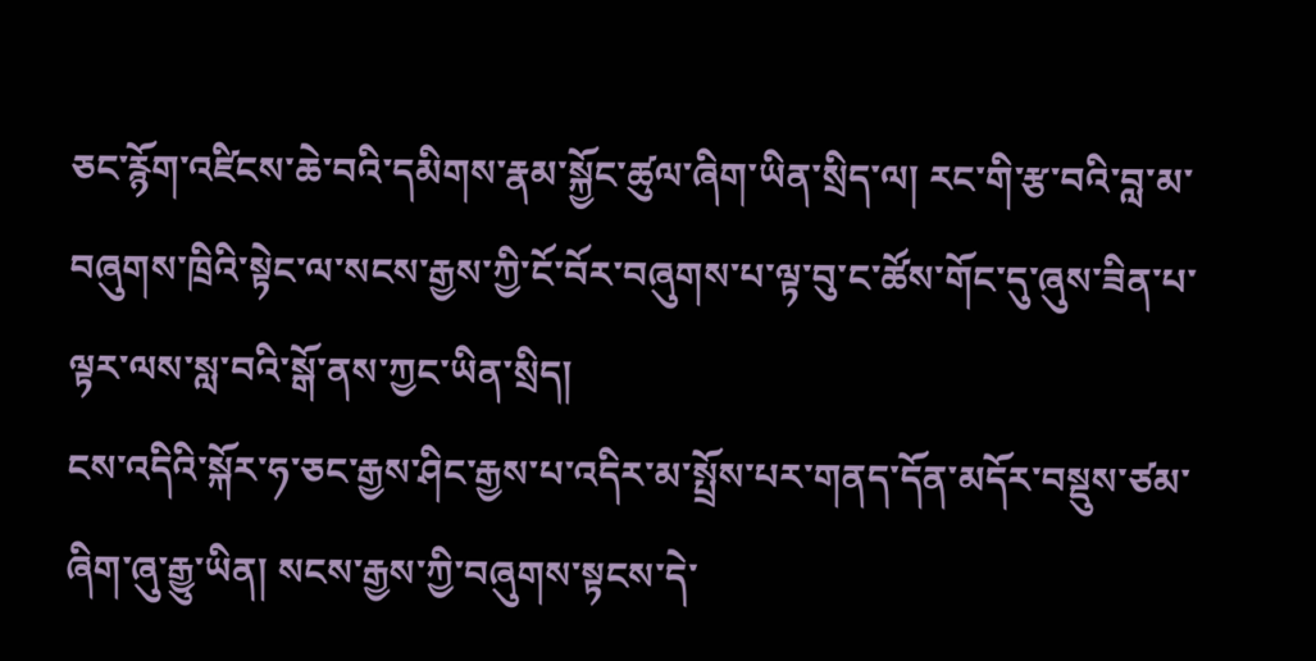ཅང་རྙོག་འཛིངས་ཆེ་བའི་དམིགས་རྣམ་སྐྱོང་ཚུལ་ཞིག་ཡིན་སྲིད་ལ། རང་གི་རྩ་བའི་བླ་མ་བཞུགས་ཁྲིའི་སྟེང་ལ་སངས་རྒྱས་ཀྱི་ངོ་བོར་བཞུགས་པ་ལྟ་བུ་ང་ཚོས་གོང་དུ་ཞུས་ཟིན་པ་ལྟར་ལས་སླ་བའི་སྒོ་ནས་ཀྱང་ཡིན་སྲིད།
ངས་འདིའི་སྐོར་ཧ་ཅང་རྒྱས་ཤིང་རྒྱས་པ་འདིར་མ་སྤྲོས་པར་གནད་དོན་མདོར་བསྡུས་ཙམ་ཞིག་ཞུ་རྒྱུ་ཡིན། སངས་རྒྱས་ཀྱི་བཞུགས་སྟངས་དེ་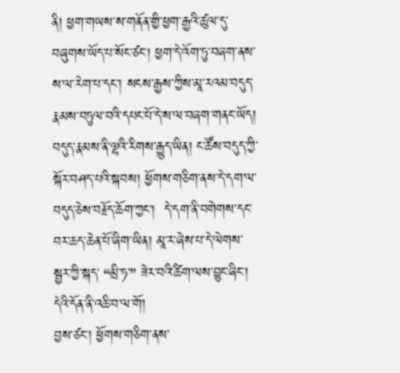ནི། ཕྱག་གཡས་ས་གནོན་གྱི་ཕྱག་རྒྱའི་ཚུལ་དུ་བཞུགས་ཡོད་པ་སོང་ཙང་། ཕྱག་དེ་འོག་ཏུ་བཞག་ནས་ས་ལ་རེག་པ་དང་། སངས་རྒྱས་ཀྱིས་མཱ་རའམ་བདུད་རྣམས་བཏུལ་བའི་དཔང་པོ་དེ་ས་ལ་བཞག་གནང་ཡོད། བདུད་རྣམས་ནི་ལྷའི་རིགས་རྒྱུད་ཡིན། ང་ཚོས་བདུད་ཀྱི་སྐོར་བཤད་པའི་སྐབས། ཕྱོགས་གཅིག་ནས་དེ་དག་ལ་བདུད་ཅེས་བརྗོད་ཆོག་ཀྱང་།  དེ་དག་ནི་བགེགས་དང་བར་ཆད་ཆེན་པོ་ཞིག་ཡིན། མཱ་ར་ཞེས་པ་དེ་ལེགས་སྦྱར་ཀྱི་སྐད་ “མྲི་ཏ་” ཟེར་བའི་ཚིག་ལས་བྱུང་ཞིང་། དེའི་དོན་ནི་འཆི་བ་ལ་གོ།
བྱས་ཙང་། ཕྱོགས་གཅིག་ནས་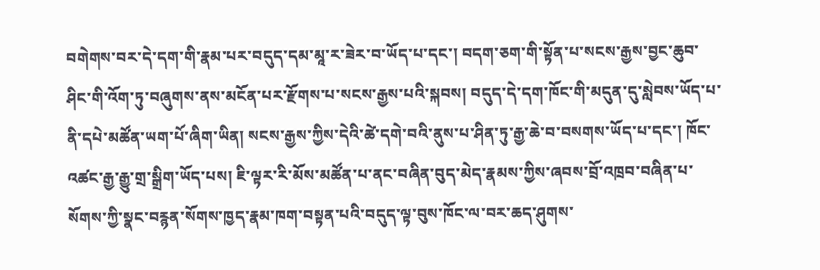བགེགས་བར་དེ་དག་གི་རྣམ་པར་བདུད་དམ་མཱ་ར་ཟེར་བ་ཡོད་པ་དང་། བདག་ཅག་གི་སྟོན་པ་སངས་རྒྱས་བྱང་ཆུབ་ཤིང་གི་འོག་ཏུ་བཞུགས་ནས་མངོན་པར་རྫོགས་པ་སངས་རྒྱས་པའི་སྐབས། བདུད་དེ་དག་ཁོང་གི་མདུན་དུ་སླེབས་ཡོད་པ་ནི་དཔེ་མཚོན་ཡག་པོ་ཞིག་ཡིན། སངས་རྒྱས་ཀྱིས་དེའི་ཚེ་དགེ་བའི་ནུས་པ་ཤིན་ཏུ་རྒྱ་ཆེ་བ་བསགས་ཡོད་པ་དང་། ཁོང་འཚང་རྒྱ་རྒྱུ་གྲ་སྒྲིག་ཡོད་པས། ཇི་ལྟར་རི་མོས་མཚོན་པ་ནང་བཞིན་བུད་མེད་རྣམས་ཀྱིས་ཞབས་བྲོ་འཁྲབ་བཞིན་པ་སོགས་ཀྱི་སྣང་བརྙན་སོགས་ཁྱད་རྣམ་ཁག་བསྟན་པའི་བདུད་ལྟ་བུས་ཁོང་ལ་བར་ཆད་ཤུགས་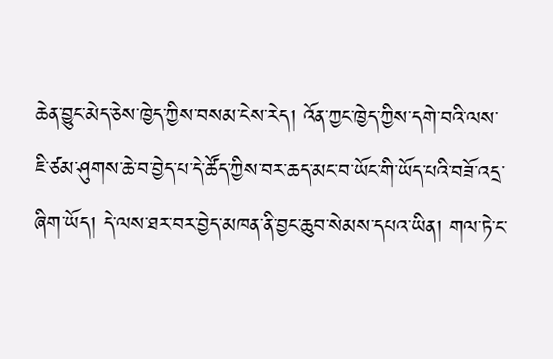ཆེན་བྱུང་མེད་ཅེས་ཁྱེད་ཀྱིས་བསམ་ངེས་རེད། འོན་ཀྱང་ཁྱེད་ཀྱིས་དགེ་བའི་ལས་ཇི་ཙམ་ཤུགས་ཆེ་བ་བྱེད་པ་དེ་ཚོད་ཀྱིས་བར་ཆད་མང་བ་ཡོང་གི་ཡོད་པའི་བཟོ་འདྲ་ཞིག་ཡོད། དེ་ལས་ཐར་བར་བྱེད་མཁན་ནི་བྱང་ཆུབ་སེམས་དཔའ་ཡིན། གལ་ཏེ་ང་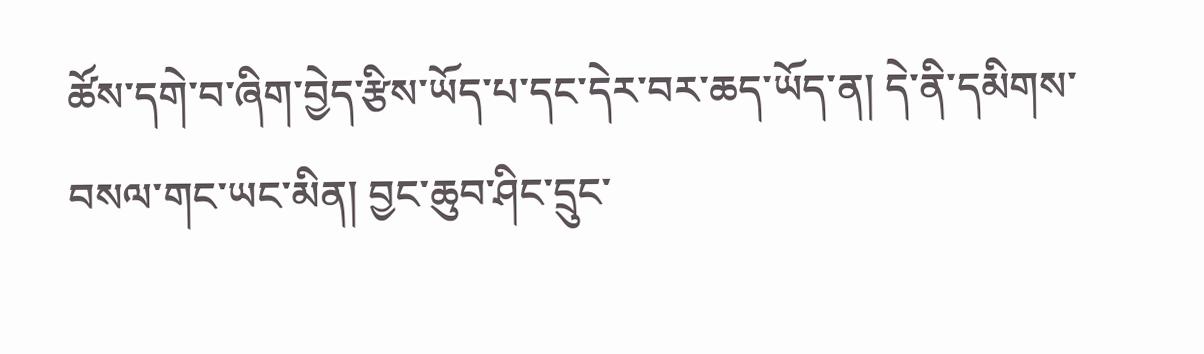ཚོས་དགེ་བ་ཞིག་བྱེད་རྩིས་ཡོད་པ་དང་དེར་བར་ཆད་ཡོད་ན། དེ་ནི་དམིགས་བསལ་གང་ཡང་མིན། བྱང་ཆུབ་ཤིང་དྲུང་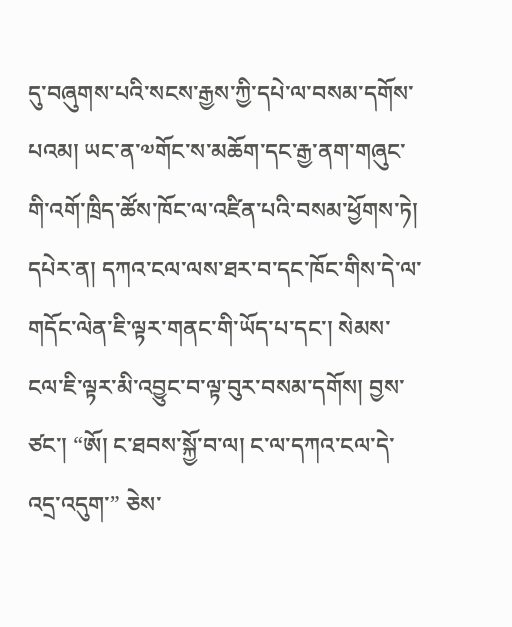དུ་བཞུགས་པའི་སངས་རྒྱས་ཀྱི་དཔེ་ལ་བསམ་དགོས་པའམ། ཡང་ན་༧གོང་ས་མཆོག་དང་རྒྱ་ནག་གཞུང་གི་འགོ་ཁྲིད་ཚོས་ཁོང་ལ་འཛིན་པའི་བསམ་ཕྱོགས་ཏེ། དཔེར་ན། དཀའ་ངལ་ལས་ཐར་བ་དང་ཁོང་གིས་དེ་ལ་གདོང་ལེན་ཇི་ལྟར་གནང་གི་ཡོད་པ་དང་། སེམས་ངལ་ཇི་ལྟར་མི་འབྱུང་བ་ལྟ་བུར་བསམ་དགོས། བྱས་ཙང་། “ཨོ། ང་ཐབས་སྐྱོ་བ་ལ། ང་ལ་དཀའ་ངལ་དེ་འདྲ་འདུག་” ཅེས་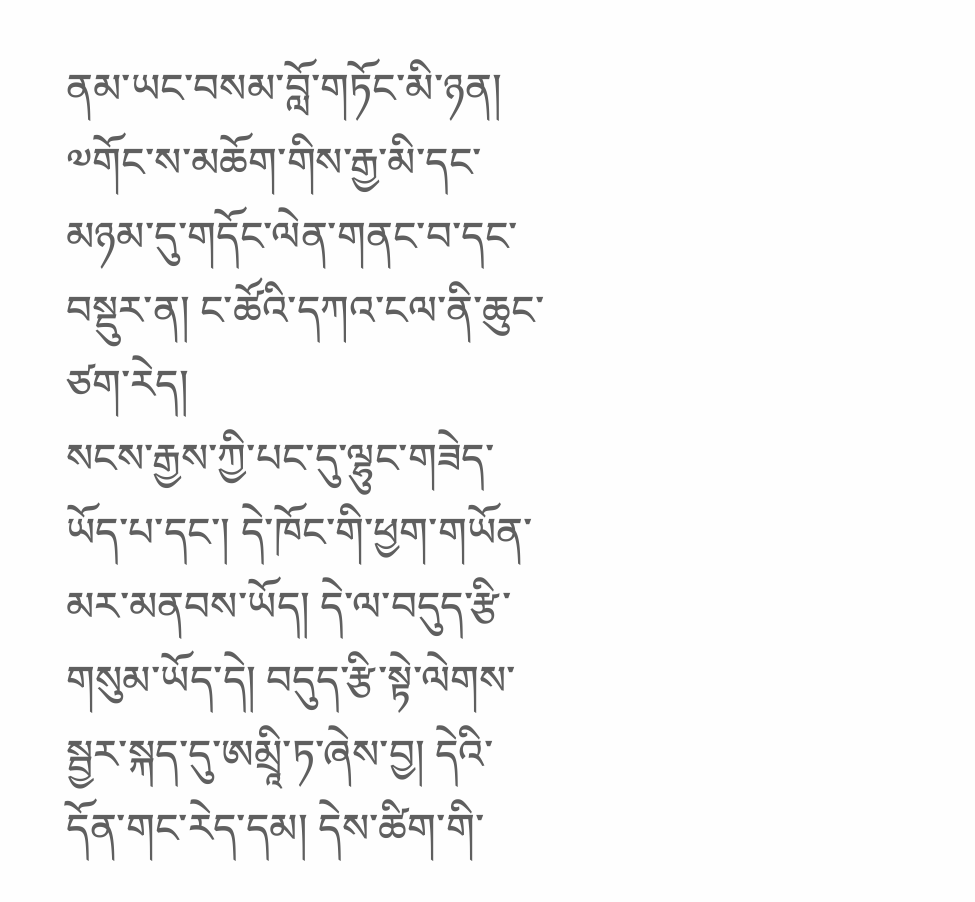ནམ་ཡང་བསམ་བློ་གཏོང་མི་ཉན། ༧གོང་ས་མཆོག་གིས་རྒྱ་མི་དང་མཉམ་དུ་གདོང་ལེན་གནང་བ་དང་བསྡུར་ན། ང་ཚོའི་དཀའ་ངལ་ནི་ཆུང་ཙག་རེད།
སངས་རྒྱས་ཀྱི་པང་དུ་ལྷུང་གཟེད་ཡོད་པ་དང་། དེ་ཁོང་གི་ཕྱག་གཡོན་མར་མནབས་ཡོད། དེ་ལ་བདུད་རྩི་གསུམ་ཡོད་དེ། བདུད་རྩི་སྟེ་ལེགས་སྦྱར་སྐད་དུ་ཨམྲཱི་ཏ་ཞེས་བྱ། དེའི་དོན་གང་རེད་དམ། དེས་ཚིག་གི་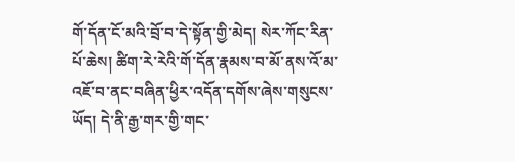གོ་དོན་ངོ་མའི་བྲོ་བ་དེ་སྟོན་གྱི་མེད། སེར་ཀོང་རིན་པོ་ཆེས། ཚིག་རེ་རེའི་གོ་དོན་རྣམས་བ་མོ་ནས་འོ་མ་འཇོ་བ་ནང་བཞིན་ཕྱིར་འདོན་དགོས་ཞེས་གསུངས་ཡོད། དེ་ནི་རྒྱ་གར་གྱི་གང་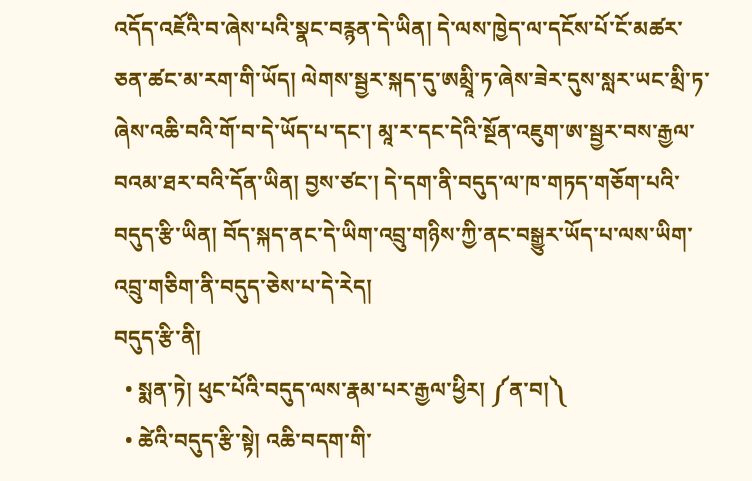འདོད་འཇོའི་བ་ཞེས་པའི་སྣང་བརྙན་དེ་ཡིན། དེ་ལས་ཁྱེད་ལ་དངོས་པོ་ངོ་མཚར་ཅན་ཚང་མ་རག་གི་ཡོད། ལེགས་སྦྱར་སྐད་དུ་ཨམྲཱི་ཏ་ཞེས་ཟེར་དུས་སླར་ཡང་མྲི་ཏ་ཞེས་འཆི་བའི་གོ་བ་དེ་ཡོད་པ་དང་། མཱ་ར་དང་དེའི་སྔོན་འཇུག་ཨ་སྦྱར་བས་རྒྱལ་བའམ་ཐར་བའི་དོན་ཡིན། བྱས་ཙང་། དེ་དག་ནི་བདུད་ལ་ཁ་གཏད་གཅོག་པའི་བདུད་རྩི་ཡིན། བོད་སྐད་ནང་དེ་ཡིག་འབྲུ་གཉིས་ཀྱི་ནང་བསྒྱུར་ཡོད་པ་ལས་ཡིག་འབྲུ་གཅིག་ནི་བདུད་ཅེས་པ་དེ་རེད།
བདུད་རྩི་ནི།
  • སྨན་ཏེ། ཕུང་པོའི་བདུད་ལས་རྣམ་པར་རྒྱལ་ཕྱིར། ༼ན་བ།༽
  • ཚེའི་བདུད་རྩི་སྟེ། འཆི་བདག་གི་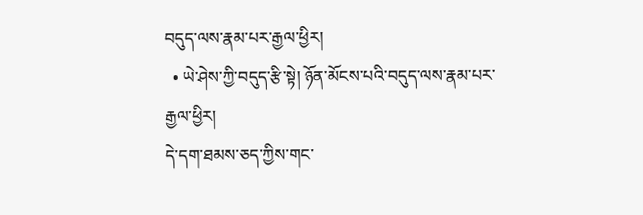བདུད་ལས་རྣམ་པར་རྒྱལ་ཕྱིར།
  • ཡེ་ཤེས་ཀྱི་བདུད་རྩི་སྟེ། ཉོན་མོངས་པའི་བདུད་ལས་རྣམ་པར་རྒྱལ་ཕྱིར།
དེ་དག་ཐམས་ཅད་ཀྱིས་གང་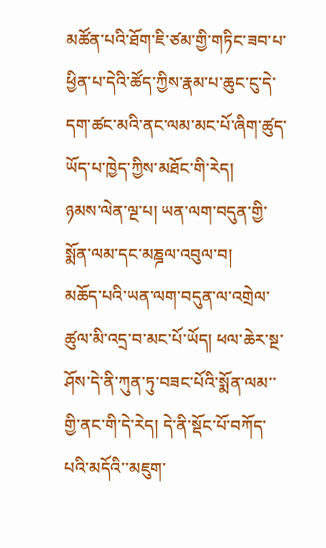མཚོན་པའི་ཐོག་ཇི་ཙམ་གྱི་གཏིང་ཟབ་པ་ཕྱིན་པ་དེའི་ཚོད་ཀྱིས་རྣམ་པ་ཆུང་ངུ་དེ་དག་ཚང་མའི་ནང་ལམ་མང་པོ་ཞིག་ཚུད་ཡོད་པ་ཁྱེད་ཀྱིས་མཐོང་གི་རེད།
ཉམས་ལེན་ལྔ་པ། ཡན་ལག་བདུན་གྱི་སྨོན་ལམ་དང་མཎྜལ་འབུལ་བ།
མཆོད་པའི་ཡན་ལག་བདུན་ལ་འགྲེལ་ཚུལ་མི་འདྲ་བ་མང་པོ་ཡོད། ཕལ་ཆེར་སྔ་ཤོས་དེ་ནི་ཀུན་ཏུ་བཟང་པོའི་སྨོན་ལམ་་གྱི་ནང་གི་དེ་རེད། དེ་ནི་སྡོང་པོ་བཀོད་པའི་མདོའི་་མཇུག་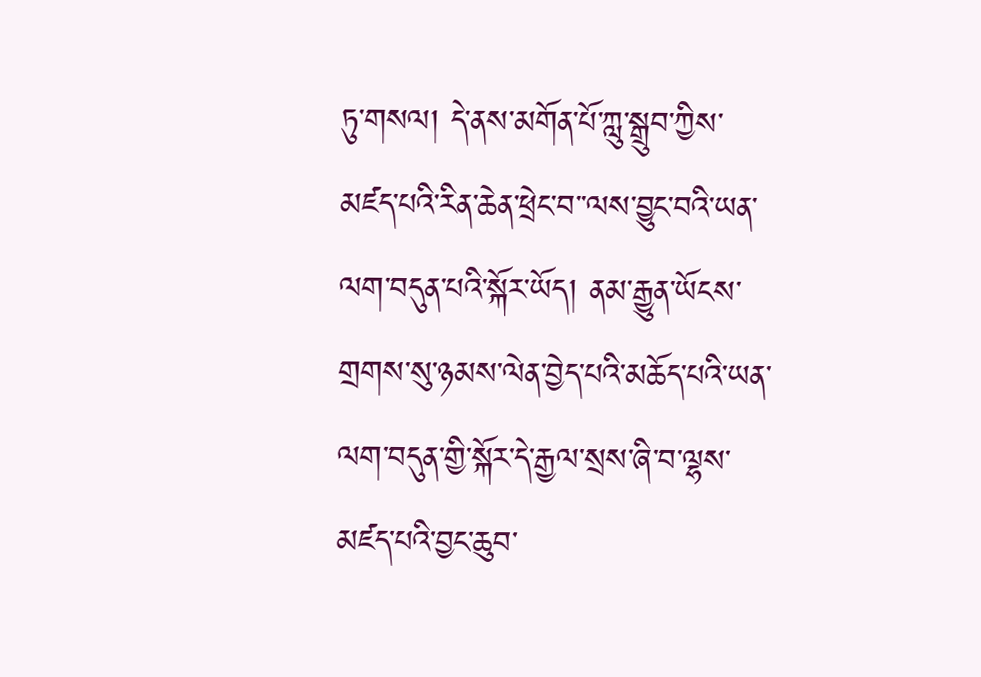ཏུ་གསལ། དེ་ནས་མགོན་པོ་ཀླུ་སྒྲུབ་ཀྱིས་མཛད་པའི་རིན་ཆེན་ཕྲེང་བ་་ལས་བྱུང་བའི་ཡན་ལག་བདུན་པའི་སྐོར་ཡོད། ནམ་རྒྱུན་ཡོངས་གྲགས་སུ་ཉམས་ལེན་བྱེད་པའི་མཆོད་པའི་ཡན་ལག་བདུན་གྱི་སྐོར་དེ་རྒྱལ་སྲས་ཞི་བ་ལྷས་མཛད་པའི་བྱང་ཆུབ་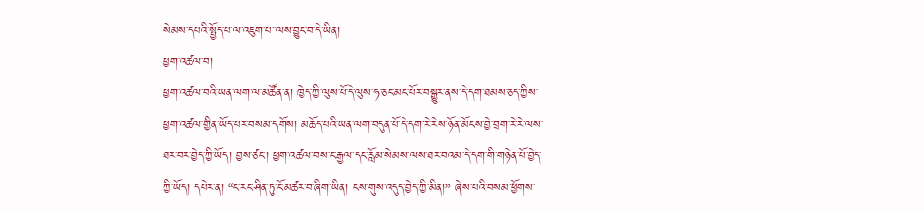སེམས་དཔའི་སྤྱོད་པ་ལ་འཇུག་པ་་ལས་བྱུང་བ་དེ་ཡིན།
ཕྱག་འཚལ་བ།
ཕྱག་འཚལ་བའི་ཡན་ལག་ལ་མཚོན་ན། ཁྱེད་ཀྱི་ལུས་པོ་དེ་ལུས་ཧ་ཅང་མང་པོར་བསྒྱུར་ནས་དེ་དག་ཐམས་ཅད་ཀྱིས་ཕྱག་འཚལ་གྱིན་ཡོད་པར་བསམ་དགོས། མཆོད་པའི་ཡན་ལག་བདུན་པོ་དེ་དག་རེ་རེས་ཉོན་མོངས་བྱེ་བྲག་རེ་རེ་ལས་ཐར་བར་བྱེད་ཀྱི་ཡོད། བྱས་ཙང་། ཕྱག་འཚལ་བས་ང་རྒྱལ་དང་རློམ་སེམས་ལས་ཐར་བའམ་དེ་དག་གི་གཉེན་པོ་བྱེད་ཀྱི་ཡོད། དཔེར་ན། “ང་རང་ཤིན་ཏུ་ངོ་མཚར་བ་ཞིག་ཡིན། ངས་གུས་འདུད་བྱེད་ཀྱི་མིན།” ཞེས་པའི་བསམ་ཕྱོགས་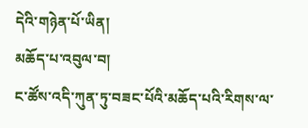དེའི་གཉེན་པོ་ཡིན།
མཆོད་པ་འབུལ་བ།
ང་ཚོས་འདི་ཀུན་ཏུ་བཟང་པོའི་མཆོད་པའི་རིགས་ལ་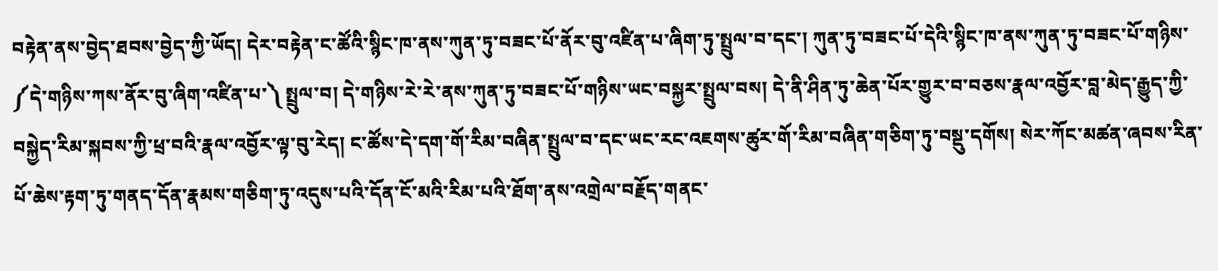བརྟེན་ནས་བྱེད་ཐབས་བྱེད་ཀྱི་ཡོད། དེར་བརྟེན་ང་ཚོའི་སྙིང་ཁ་ནས་ཀུན་ཏུ་བཟང་པོ་ནོར་བུ་འཛིན་པ་ཞིག་ཏུ་སྤྲུལ་བ་དང་། ཀུན་ཏུ་བཟང་པོ་དེའི་སྙིང་ཁ་ནས་ཀུན་ཏུ་བཟང་པོ་གཉིས་ ༼དེ་གཉིས་ཀས་ནོར་བུ་ཞིག་འཛིན་པ་༽ སྤྲུལ་བ། དེ་གཉིས་རེ་རེ་ནས་ཀུན་ཏུ་བཟང་པོ་གཉིས་ཡང་བསྐྱར་སྤྲུལ་བས། དེ་ནི་ཤིན་ཏུ་ཆེན་པོར་གྱུར་བ་བཅས་རྣལ་འབྱོར་བླ་མེད་རྒྱུད་ཀྱི་བསྐྱེད་རིམ་སྐབས་ཀྱི་ཕྲ་བའི་རྣལ་འབྱོར་ལྟ་བུ་རེད། ང་ཚོས་དེ་དག་གོ་རིམ་བཞིན་སྤྲུལ་བ་དང་ཡང་རང་འཇགས་ཚུར་གོ་རིམ་བཞིན་གཅིག་ཏུ་བསྡུ་དགོས། སེར་ཀོང་མཚན་ཞབས་རིན་པོ་ཆེས་རྟག་ཏུ་གནད་དོན་རྣམས་གཅིག་ཏུ་འདུས་པའི་དོན་ངོ་མའི་རིམ་པའི་ཐོག་ནས་འགྲེལ་བརྗོད་གནང་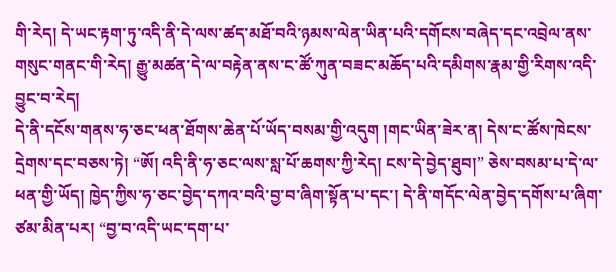གི་རེད། དེ་ཡང་རྟག་ཏུ་འདི་ནི་དེ་ལས་ཚད་མཐོ་བའི་ཉམས་ལེན་ཡིན་པའི་དགོངས་བཞེད་དང་འབྲེལ་ནས་གསུང་གནང་གི་རེད། རྒྱུ་མཚན་དེ་ལ་བརྟེན་ནས་ང་ཚོ་ཀུན་བཟང་མཆོད་པའི་དམིགས་རྣམ་གྱི་རིགས་འདི་བྱུང་བ་རེད།
དེ་ནི་དངོས་གནས་ཧ་ཅང་ཕན་ཐོགས་ཆེན་པོ་ཡོད་བསམ་གྱི་འདུག །གང་ཡིན་ཟེར་ན། དེས་ང་ཚོས་ཁེངས་དྲེགས་དང་བཅས་ཏེ། “ཨོ། འདི་ནི་ཧ་ཅང་ལས་སླ་པོ་ཆགས་ཀྱི་རེད། ངས་དེ་བྱེད་ཐུབ།” ཅེས་བསམ་པ་དེ་ལ་ཕན་གྱི་ཡོད། ཁྱེད་ཀྱིས་ཧ་ཅང་བྱེད་དཀའ་བའི་བྱ་བ་ཞིག་སྟོན་པ་དང་། དེ་ནི་གདོང་ལེན་བྱེད་དགོས་པ་ཞིག་ཙམ་མིན་པར། “བྱ་བ་འདི་ཡང་དག་པ་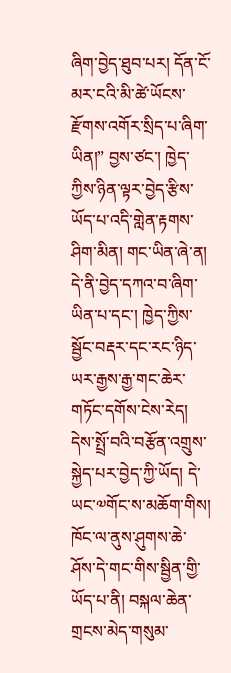ཞིག་བྱེད་ཐུབ་པར། དོན་ངོ་མར་ངའི་མི་ཚེ་ཡོངས་རྫོགས་འགོར་སྲིད་པ་ཞིག་ཡིན།” བྱས་ཙང་། ཁྱེད་ཀྱིས་ཉིན་ལྟར་བྱེད་རྩིས་ཡོད་པ་འདི་གླེན་རྟགས་ཤིག་མིན། གང་ཡིན་ཞེ་ན། དེ་ནི་བྱེད་དཀའ་བ་ཞིག་ཡིན་པ་དང་། ཁྱེད་ཀྱིས་སྦྱོང་བརྡར་དང་རང་ཉིད་ཡར་རྒྱས་རྒྱ་གང་ཆེར་གཏོང་དགོས་ངེས་རེད། དེས་སྤྲོ་བའི་བརྩོན་འགྲུས་སྐྱེད་པར་བྱེད་ཀྱི་ཡོད། དེ་ཡང་༧གོང་ས་མཆོག་གིས། ཁོང་ལ་ནུས་ཤུགས་ཆེ་ཤོས་དེ་གང་གིས་སྦྱིན་གྱི་ཡོད་པ་ནི། བསྐལ་ཆེན་གྲངས་མེད་གསུམ་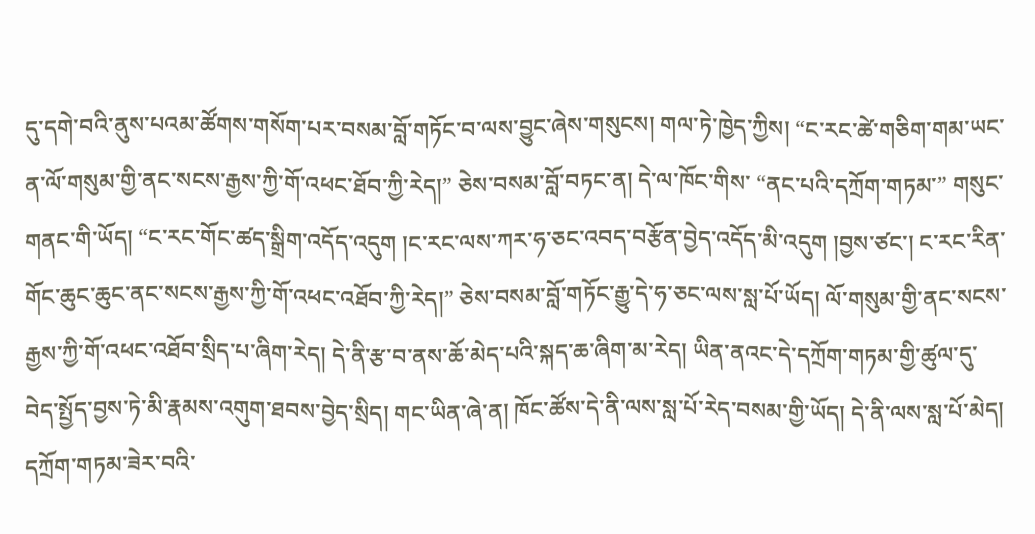དུ་དགེ་བའི་ནུས་པའམ་ཚོགས་གསོག་པར་བསམ་བློ་གཏོང་བ་ལས་བྱུང་ཞེས་གསུངས། གལ་ཏེ་ཁྱེད་ཀྱིས། “ང་རང་ཚེ་གཅིག་གམ་ཡང་ན་ལོ་གསུམ་གྱི་ནང་སངས་རྒྱས་ཀྱི་གོ་འཕང་ཐོབ་ཀྱི་རེད།” ཅེས་བསམ་བློ་བཏང་ན། དེ་ལ་ཁོང་གིས་ “ནང་པའི་དཀྲོག་གཏམ་” གསུང་གནང་གི་ཡོད། “ང་རང་གོང་ཚད་སྒྲིག་འདོད་འདུག །ང་རང་ལས་ཀར་ཧ་ཅང་འབད་བརྩོན་བྱེད་འདོད་མི་འདུག །བྱས་ཙང་། ང་རང་རིན་གོང་ཆུང་ཆུང་ནང་སངས་རྒྱས་ཀྱི་གོ་འཕང་འཐོབ་ཀྱི་རེད།” ཅེས་བསམ་བློ་གཏོང་རྒྱུ་དེ་ཧ་ཅང་ལས་སླ་པོ་ཡོད། ལོ་གསུམ་གྱི་ནང་སངས་རྒྱས་ཀྱི་གོ་འཕང་འཐོབ་སྲིད་པ་ཞིག་རེད། དེ་ནི་རྩ་བ་ནས་ཆོ་མེད་པའི་སྐད་ཆ་ཞིག་མ་རེད། ཡིན་ནའང་དེ་དཀྲོག་གཏམ་གྱི་ཚུལ་དུ་བེད་སྤྱོད་བྱས་ཏེ་མི་རྣམས་འགུག་ཐབས་བྱེད་སྲིད། གང་ཡིན་ཞེ་ན། ཁོང་ཚོས་དེ་ནི་ལས་སླ་པོ་རེད་བསམ་གྱི་ཡོད། དེ་ནི་ལས་སླ་པོ་མེད། དཀྲོག་གཏམ་ཟེར་བའི་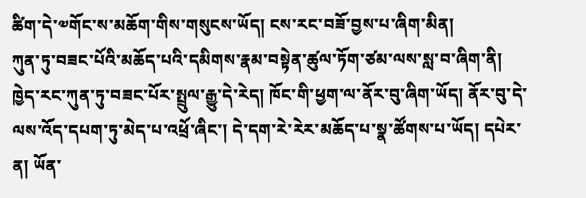ཚིག་དེ་༧གོང་ས་མཆོག་གིས་གསུངས་ཡོད། ངས་རང་བཟོ་བྱས་པ་ཞིག་མིན།
ཀུན་ཏུ་བཟང་པོའི་མཆོད་པའི་དམིགས་རྣམ་བསྟེན་ཚུལ་ཏོག་ཙམ་ལས་སླ་བ་ཞིག་ནི། ཁྱེད་རང་ཀུན་ཏུ་བཟང་པོར་སྤྲུལ་རྒྱུ་དེ་རེད། ཁོང་གི་ཕྱག་ལ་ནོར་བུ་ཞིག་ཡོད། ནོར་བུ་དེ་ལས་འོད་དཔག་ཏུ་མེད་པ་འཕྲོ་ཞིང་། དེ་དག་རེ་རེར་མཆོད་པ་སྣ་ཚོགས་པ་ཡོད། དཔེར་ན། ཡོན་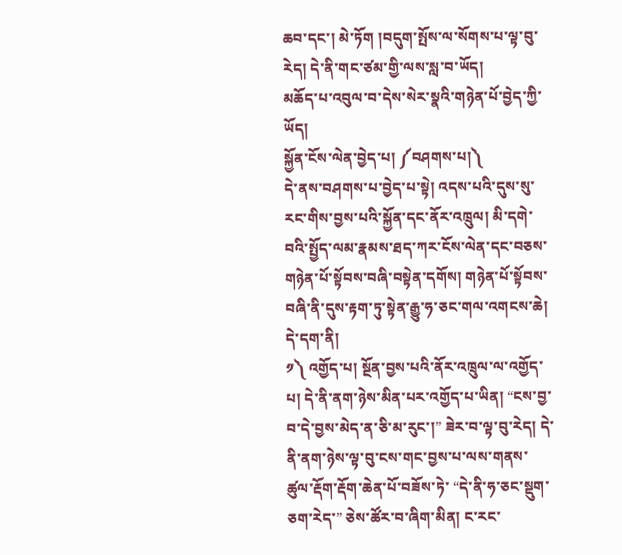ཆབ་དང་། མེ་ཏོག །བདུག་སྤོས་ལ་སོགས་པ་ལྟ་བུ་རེད། དེ་ནི་གང་ཙམ་གྱི་ལས་སླ་བ་ཡོད།
མཆོད་པ་འབུལ་བ་དེས་སེར་སྣའི་གཉེན་པོ་བྱེད་ཀྱི་ཡོད།
སྐྱོན་ངོས་ལེན་བྱེད་པ། ༼བཤགས་པ།༽
དེ་ནས་བཤགས་པ་བྱེད་པ་སྟེ། འདས་པའི་དུས་སུ་རང་གིས་བྱས་པའི་སྐྱོན་དང་ནོར་འཁྲུལ། མི་དགེ་བའི་སྤྱོད་ལམ་རྣམས་ཐད་ཀར་ངོས་ལེན་དང་བཅས་གཉེན་པོ་སྟོབས་བཞི་བསྟེན་དགོས། གཉེན་པོ་སྟོབས་བཞི་ནི་དུས་རྟག་ཏུ་སྟེན་རྒྱུ་ཧ་ཅང་གལ་འགངས་ཆེ། དེ་དག་ནི།
༡༽ འགྱོད་པ། སྔོན་བྱས་པའི་ནོར་འཁྲུལ་ལ་འགྱོད་པ། དེ་ནི་ནག་ཉེས་མིན་པར་འགྱོད་པ་ཡིན། “ངས་བྱ་བ་དེ་བྱས་མེད་ན་ཅི་མ་རུང་།” ཟེར་བ་ལྟ་བུ་རེད། དེ་ནི་ནག་ཉེས་ལྟ་བུ་ངས་གང་བྱས་པ་ལས་གནས་ཚུལ་རྡོག་རྡོག་ཆེན་པོ་བཟོས་ཏེ་ “དེ་ནི་ཧ་ཅང་སྡུག་ཅག་རེད་” ཅེས་ཚོར་བ་ཞིག་མིན། ང་རང་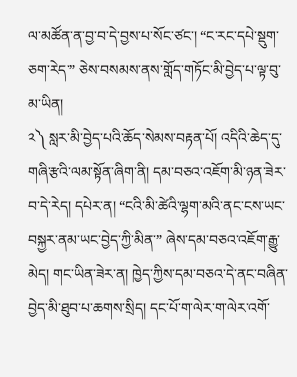ལ་མཚོན་ན་བྱ་བ་དེ་བྱས་པ་སོང་ཙང་། “ང་རང་དཔེ་སྡུག་ཅག་རེད་” ཅེས་བསམས་ནས་གློད་གཏོང་མི་བྱེད་པ་ལྟ་བུ་མ་ཡིན།
༢༽ སླར་མི་བྱེད་པའི་ཆོད་སེམས་བརྟན་པོ། འདིའི་ཆེད་དུ་གཞི་རྩའི་ལམ་སྟོན་ཞིག་ནི། དམ་བཅའ་འཇོག་མི་ཉན་ཟེར་བ་དེ་རེད། དཔེར་ན། “ངའི་མི་ཚེའི་ལྷག་མའི་ནང་ངས་ཡང་བསྐྱར་ནམ་ཡང་བྱེད་ཀྱི་མིན་” ཞེས་དམ་བཅའ་འཇོག་རྒྱུ་མེད། གང་ཡིན་ཟེར་ན། ཁྱེད་ཀྱིས་དམ་བཅའ་དེ་ནང་བཞིན་བྱེད་མི་ཐུབ་པ་ཆགས་སྲིད། དང་པོ་ག་ལེར་ག་ལེར་འགོ་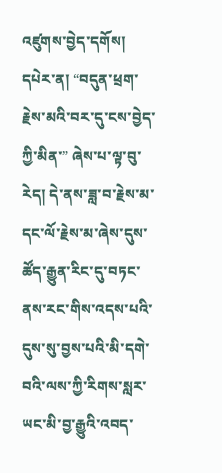འཛུགས་བྱེད་དགོས། དཔེར་ན། “བདུན་ཕྲག་རྗེས་མའི་བར་དུ་ངས་བྱེད་ཀྱི་མིན་” ཞེས་པ་ལྟ་བུ་རེད། དེ་ནས་ཟླ་བ་རྗེས་མ་དང་ལོ་རྗེས་མ་ཞེས་དུས་ཚོད་རྒྱུན་རིང་དུ་བཏང་ནས་རང་གིས་འདས་པའི་དུས་སུ་བྱས་པའི་མི་དགེ་བའི་ལས་ཀྱི་རིགས་སླར་ཡང་མི་བྱ་རྒྱུའི་འབད་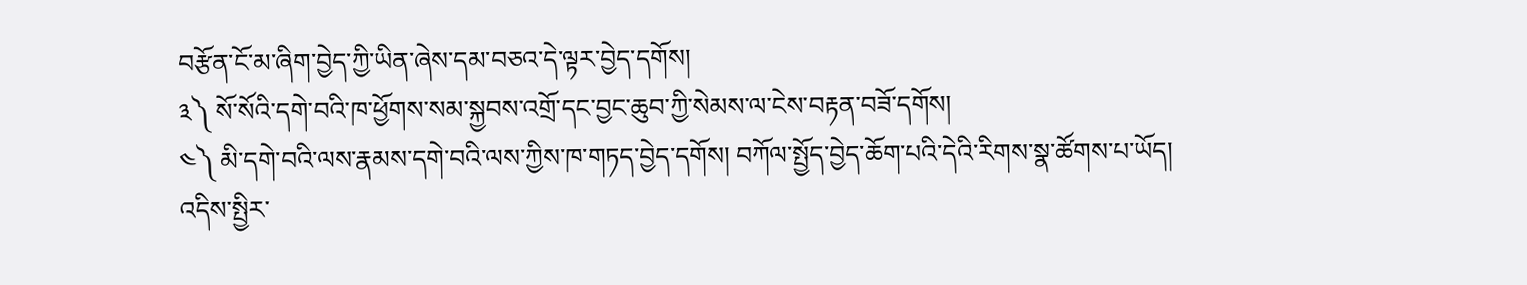བརྩོན་ངོ་མ་ཞིག་བྱེད་ཀྱི་ཡིན་ཞེས་དམ་བཅའ་དེ་ལྟར་བྱེད་དགོས།
༣༽ སོ་སོའི་དགེ་བའི་ཁ་ཕྱོགས་སམ་སྐྱབས་འགྲོ་དང་བྱང་ཆུབ་ཀྱི་སེམས་ལ་ངེས་བརྟན་བཟོ་དགོས།
༤༽ མི་དགེ་བའི་ལས་རྣམས་དགེ་བའི་ལས་ཀྱིས་ཁ་གཏད་བྱེད་དགོས། བཀོལ་སྤྱོད་བྱེད་ཆོག་པའི་དེའི་རིགས་སྣ་ཚོགས་པ་ཡོད།
འདིས་སྤྱིར་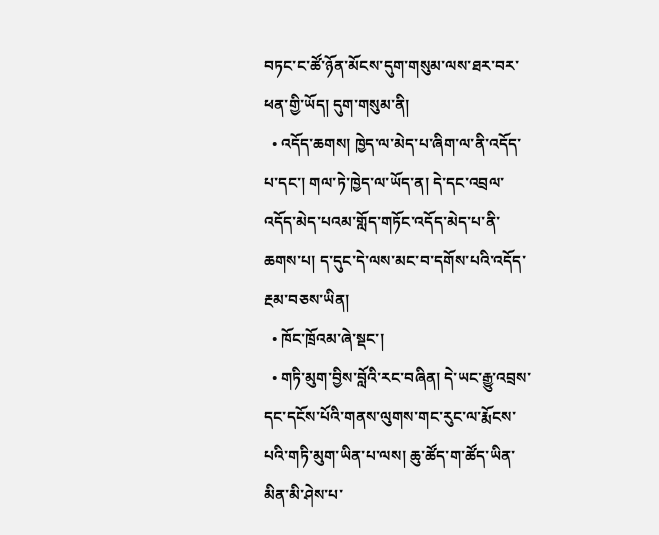བཏང་ང་ཚོ་ཉོན་མོངས་དུག་གསུམ་ལས་ཐར་བར་ཕན་གྱི་ཡོད། དུག་གསུམ་ནི།
  • འདོད་ཆགས། ཁྱེད་ལ་མེད་པ་ཞིག་ལ་ནི་འདོད་པ་དང་། གལ་ཏེ་ཁྱེད་ལ་ཡོད་ན། དེ་དང་འབྲལ་འདོད་མེད་པའམ་གློད་གཏོང་འདོད་མེད་པ་ནི་ཆགས་པ། ད་དུང་དེ་ལས་མང་བ་དགོས་པའི་འདོད་རྔམ་བཅས་ཡིན།
  • ཁོང་ཁྲོའམ་ཞེ་སྡང་།
  • གཏི་མུག་བྱིས་བློའི་རང་བཞིན། དེ་ཡང་རྒྱུ་འབྲས་དང་དངོས་པོའི་གནས་ལུགས་གང་རུང་ལ་རྨོངས་པའི་གཏི་མུག་ཡིན་པ་ལས། ཆུ་ཚོད་ག་ཚོད་ཡིན་མིན་མི་ཤེས་པ་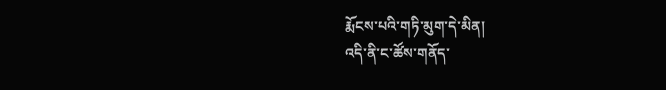རྨོངས་པའི་གཏི་མུག་དེ་མིན།
འདི་ནི་ང་ཚོས་གནོད་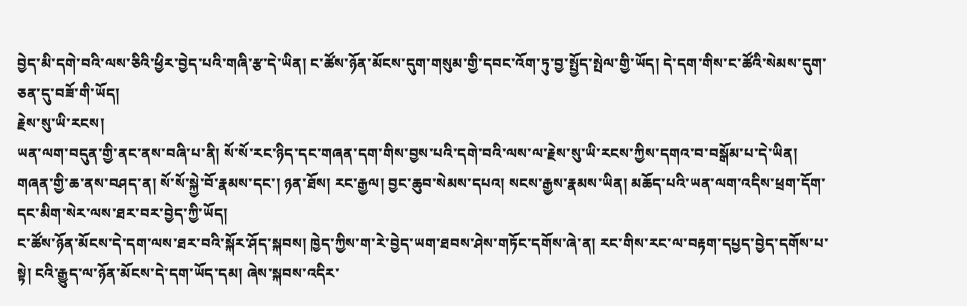བྱེད་མི་དགེ་བའི་ལས་ཅིའི་ཕྱིར་བྱེད་པའི་གཞི་རྩ་དེ་ཡིན། ང་ཚོས་ཉོན་མོངས་དུག་གསུམ་གྱི་དབང་འོག་ཏུ་བྱ་སྤྱོད་སྤེལ་གྱི་ཡོད། དེ་དག་གིས་ང་ཚོའི་སེམས་དུག་ཅན་དུ་བཟོ་གི་ཡོད།
རྗེས་སུ་ཡི་རངས།
ཡན་ལག་བདུན་གྱི་ནང་ནས་བཞི་པ་ནི། སོ་སོ་རང་ཉིད་དང་གཞན་དག་གིས་བྱས་པའི་དགེ་བའི་ལས་ལ་རྗེས་སུ་ཡི་རངས་ཀྱིས་དགའ་བ་བསྒོམ་པ་དེ་ཡིན། གཞན་གྱི་ཆ་ནས་བཤད་ན། སོ་སོ་སྐྱེ་བོ་རྣམས་དང་། ཉན་ཐོས། རང་རྒྱལ། བྱང་ཆུབ་སེམས་དཔའ། སངས་རྒྱས་རྣམས་ཡིན། མཆོད་པའི་ཡན་ལག་འདིས་ཕྲག་དོག་དང་མིག་སེར་ལས་ཐར་བར་བྱེད་ཀྱི་ཡོད།
ང་ཚོས་ཉོན་མོངས་དེ་དག་ལས་ཐར་བའི་སྐོར་ཤོད་སྐབས། ཁྱེད་ཀྱིས་ག་རེ་བྱེད་ཡག་ཐབས་ཤེས་གཏོང་དགོས་ཞེ་ན། རང་གིས་རང་ལ་བརྟག་དཔྱད་བྱེད་དགོས་པ་སྟེ། ངའི་རྒྱུད་ལ་ཉོན་མོངས་དེ་དག་ཡོད་དམ། ཞེས་སྐབས་འདིར་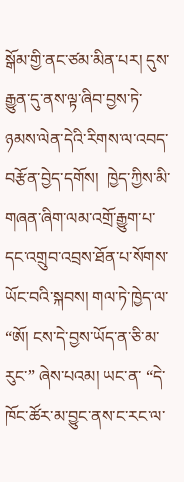སྒོམ་གྱི་ནང་ཙམ་མིན་པར། དུས་རྒྱུན་དུ་ནས་ལྟ་ཞིབ་བྱས་ཏེ་ཉམས་ལེན་དེའི་རིགས་ལ་འབད་བརྩོན་བྱེད་དགོས།  ཁྱེད་ཀྱིས་མི་གཞན་ཞིག་ལམ་འགྲོ་རྒྱུག་པ་དང་འགྲུབ་འབྲས་ཐོན་པ་སོགས་ཡོང་བའི་སྐབས། གལ་ཏེ་ཁྱེད་ལ་ “ཨོ། ངས་དེ་བྱས་ཡོད་ན་ཅི་མ་རུང་” ཞེས་པའམ། ཡང་ན་ “དེ་ཁོང་ཚོར་མ་བྱུང་ནས་ང་རང་ལ་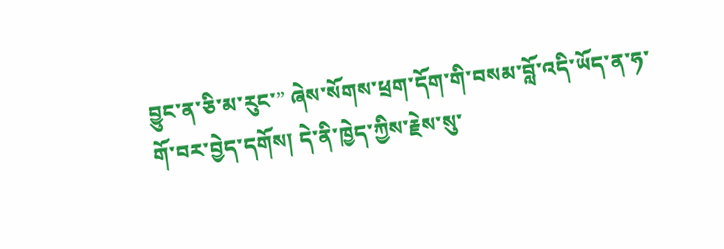བྱུང་ན་ཅི་མ་རུང་” ཞེས་སོགས་ཕྲག་དོག་གི་བསམ་བློ་འདི་ཡོད་ན་ཧ་གོ་བར་བྱེད་དགོས། དེ་ནི་ཁྱེད་ཀྱིས་རྗེས་སུ་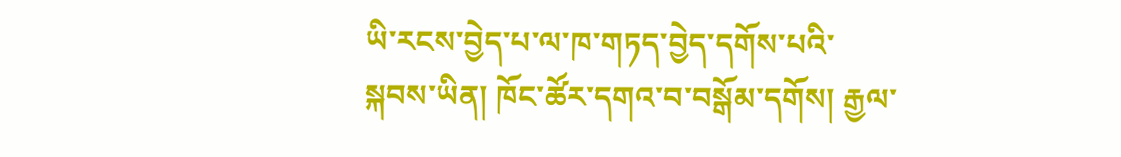ཡི་རངས་བྱེད་པ་ལ་ཁ་གཏད་བྱེད་དགོས་པའི་སྐབས་ཡིན། ཁོང་ཚོར་དགའ་བ་བསྒོམ་དགོས། རྒྱལ་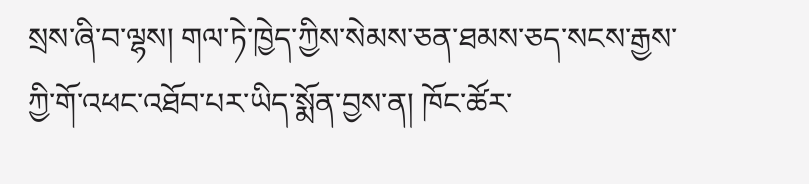སྲས་ཞི་བ་ལྷས། གལ་ཏེ་ཁྱེད་ཀྱིས་སེམས་ཅན་ཐམས་ཅད་སངས་རྒྱས་ཀྱི་གོ་འཕང་འཐོབ་པར་ཡིད་སྨོན་བྱས་ན། ཁོང་ཚོར་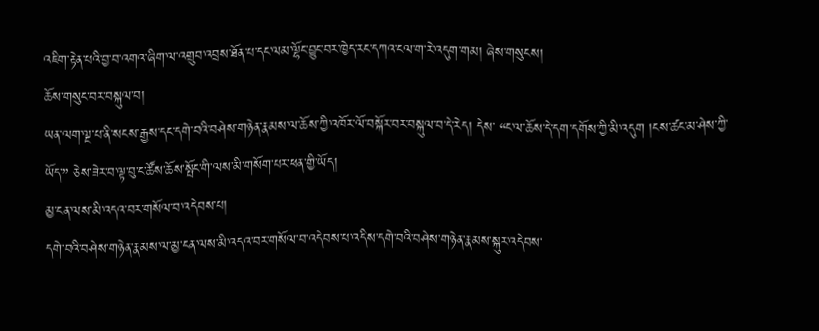འཇིག་རྟེན་པའི་བྱ་བ་འགའ་ཞིག་ལ་འགྲུབ་འབྲས་ཐོན་པ་དང་ལམ་ལྷོང་བྱུང་བར་ཁྱེད་རང་དཀའ་ངལ་ག་རེ་འདུག་གམ། ཞེས་གསུངས།
ཆོས་གསུང་བར་བསྐུལ་བ།
ཡན་ལག་ལྔ་པ་ནི་སངས་རྒྱས་དང་དགེ་བའི་བཤེས་གཉེན་རྣམས་ལ་ཆོས་ཀྱི་འཁོར་ལོ་བསྐོར་བར་བསྐུལ་བ་དེ་རེད། དེས་ “ང་ལ་ཆོས་དེ་དག་དགོས་ཀྱི་མི་འདུག །ངས་ཚང་མ་ཤེས་ཀྱི་ཡོད་” ཅེས་ཟེར་བ་ལྟ་བུ་ང་ཚོས་ཆོས་སྤོང་གི་ལས་མི་གསོག་པར་ཕན་གྱི་ཡོད།
མྱ་ངན་ལས་མི་འདའ་བར་གསོལ་བ་འདེབས་པ།
དགེ་བའི་བཤེས་གཉེན་རྣམས་ལ་མྱ་ངན་ལས་མི་འདའ་བར་གསོལ་བ་འདེབས་པ་འདིས་དགེ་བའི་བཤེས་གཉེན་རྣམས་སྐུར་འདེབས་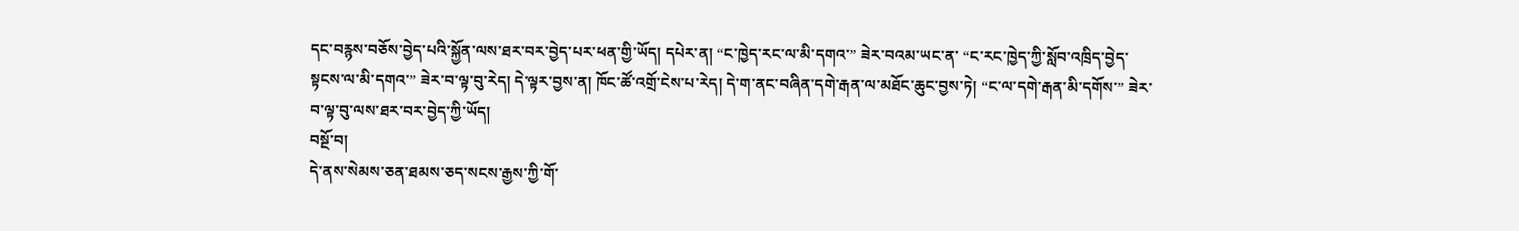དང་བརྙས་བཅོས་བྱེད་པའི་སྐྱོན་ལས་ཐར་བར་བྱེད་པར་ཕན་གྱི་ཡོད། དཔེར་ན། “ང་ཁྱེད་རང་ལ་མི་དགའ་” ཟེར་བའམ་ཡང་ན་ “ང་རང་ཁྱེད་ཀྱི་སློབ་འཁྲིད་བྱེད་སྟངས་ལ་མི་དགའ་” ཟེར་བ་ལྟ་བུ་རེད། དེ་ལྟར་བྱས་ན། ཁོང་ཚོ་འགྲོ་ངེས་པ་རེད། དེ་ག་ནང་བཞིན་དགེ་རྒན་ལ་མཐོང་ཆུང་བྱས་ཏེ། “ང་ལ་དགེ་རྒན་མི་དགོས་” ཟེར་བ་ལྟ་བུ་ལས་ཐར་བར་བྱེད་ཀྱི་ཡོད།
བསྔོ་བ།
དེ་ནས་སེམས་ཅན་ཐམས་ཅད་སངས་རྒྱས་ཀྱི་གོ་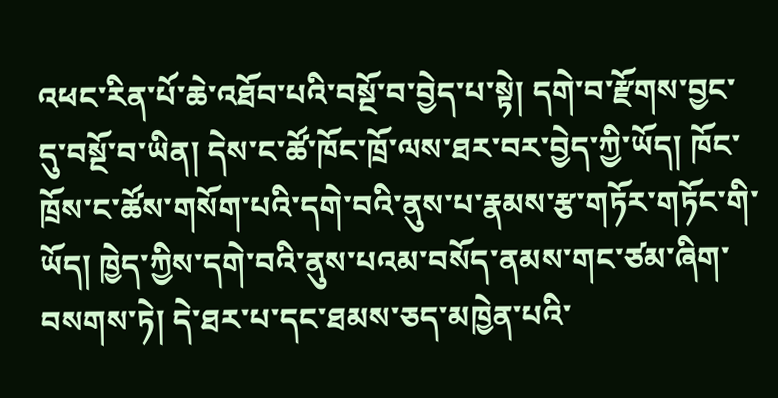འཕང་རིན་པོ་ཆེ་འཐོབ་པའི་བསྔོ་བ་བྱེད་པ་སྟེ། དགེ་བ་རྫོགས་བྱང་དུ་བསྔོ་བ་ཡིན། དེས་ང་ཚོ་ཁོང་ཁྲོ་ལས་ཐར་བར་བྱེད་ཀྱི་ཡོད། ཁོང་ཁྲོས་ང་ཚོས་གསོག་པའི་དགེ་བའི་ནུས་པ་རྣམས་རྩ་གཏོར་གཏོང་གི་ཡོད། ཁྱེད་ཀྱིས་དགེ་བའི་ནུས་པའམ་བསོད་ནམས་གང་ཙམ་ཞིག་བསགས་ཏེ། དེ་ཐར་པ་དང་ཐམས་ཅད་མཁྱེན་པའི་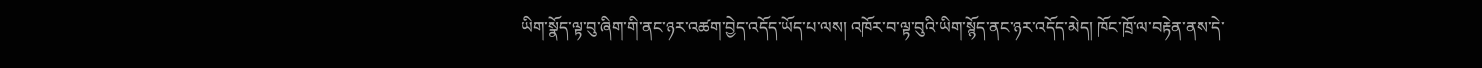ཡིག་སྣོད་ལྟ་བུ་ཞིག་གི་ནང་ཉར་འཚག་བྱེད་འདོད་ཡོད་པ་ལས། འཁོར་བ་ལྟ་བུའི་ཡིག་སྙོད་ནང་ཉར་འདོད་མེད། ཁོང་ཁྲོ་ལ་བརྟེན་ནས་དེ་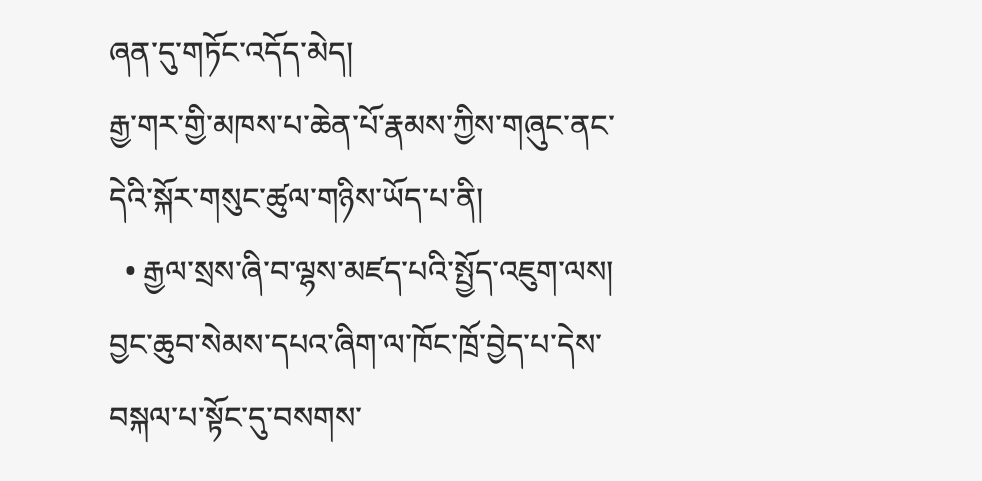ཞན་དུ་གཏོང་འདོད་མེད།
རྒྱ་གར་གྱི་མཁས་པ་ཆེན་པོ་རྣམས་ཀྱིས་གཞུང་ནང་དེའི་སྐོར་གསུང་ཚུལ་གཉིས་ཡོད་པ་ནི།
  • རྒྱལ་སྲས་ཞི་བ་ལྷས་མཛད་པའི་སྤྱོད་འཇུག་ལས། བྱང་ཆུབ་སེམས་དཔའ་ཞིག་ལ་ཁོང་ཁྲོ་བྱེད་པ་དེས་བསྐལ་པ་སྟོང་དུ་བསགས་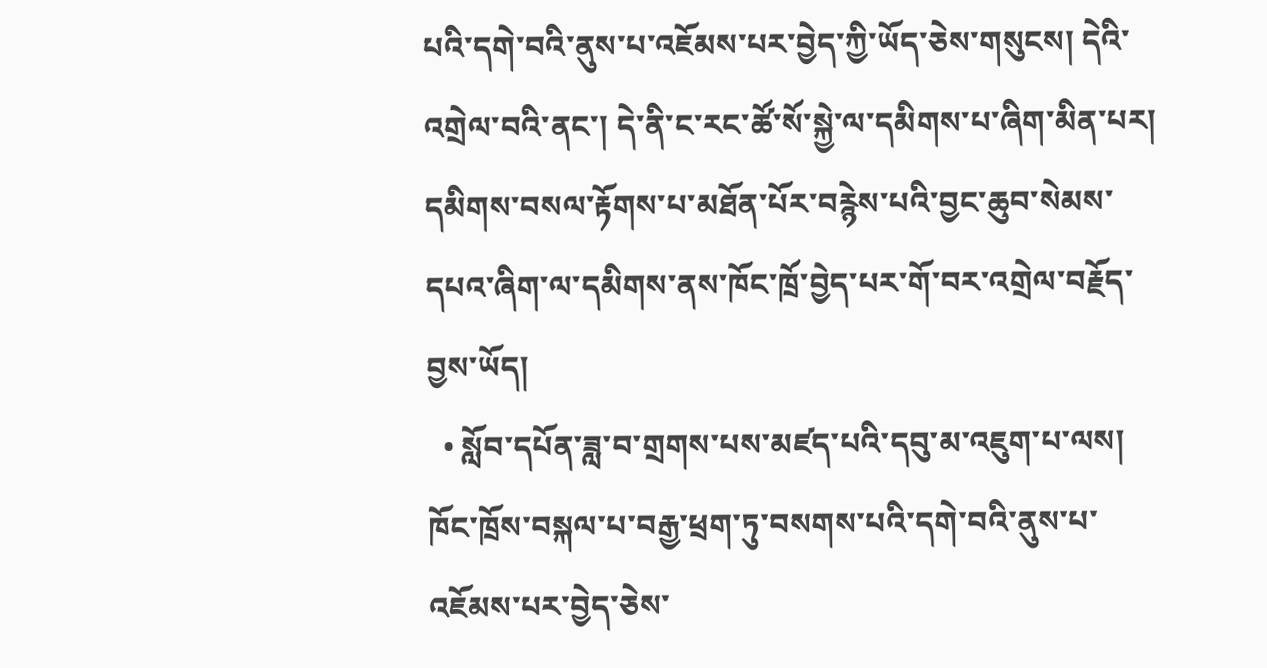པའི་དགེ་བའི་ནུས་པ་འཇོམས་པར་བྱེད་ཀྱི་ཡོད་ཅེས་གསུངས། དེའི་འགྲེལ་བའི་ནང་། དེ་ནི་ང་རང་ཚོ་སོ་སྐྱེ་ལ་དམིགས་པ་ཞིག་མིན་པར། དམིགས་བསལ་རྟོགས་པ་མཐོན་པོར་བརྙེས་པའི་བྱང་ཆུབ་སེམས་དཔའ་ཞིག་ལ་དམིགས་ནས་ཁོང་ཁྲོ་བྱེད་པར་གོ་བར་འགྲེལ་བརྗོད་བྱས་ཡོད།
  • སློབ་དཔོན་ཟླ་བ་གྲགས་པས་མཛད་པའི་དབུ་མ་འཇུག་པ་ལས། ཁོང་ཁྲོས་བསྐལ་པ་བརྒྱ་ཕྲག་ཏུ་བསགས་པའི་དགེ་བའི་ནུས་པ་འཇོམས་པར་བྱེད་ཅེས་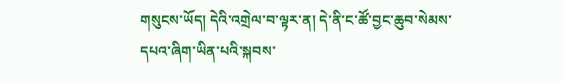གསུངས་ཡོད། དེའི་འགྲེལ་བ་ལྟར་ན། དེ་ནི་ང་ཚོ་བྱང་ཆུབ་སེམས་དཔའ་ཞིག་ཡིན་པའི་སྐབས་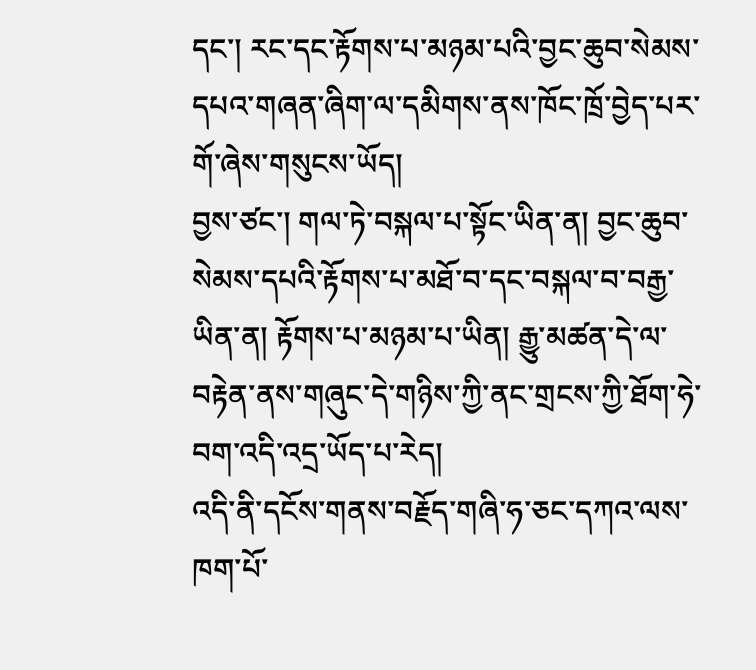དང་། རང་དང་རྟོགས་པ་མཉམ་པའི་བྱང་ཆུབ་སེམས་དཔའ་གཞན་ཞིག་ལ་དམིགས་ནས་ཁོང་ཁྲོ་བྱེད་པར་གོ་ཞེས་གསུངས་ཡོད།
བྱས་ཙང་། གལ་ཏེ་བསྐལ་པ་སྟོང་ཡིན་ན། བྱང་ཆུབ་སེམས་དཔའི་རྟོགས་པ་མཐོ་བ་དང་བསྐལ་བ་བརྒྱ་ཡིན་ན། རྟོགས་པ་མཉམ་པ་ཡིན། རྒྱུ་མཚན་དེ་ལ་བརྟེན་ནས་གཞུང་དེ་གཉིས་ཀྱི་ནང་གྲངས་ཀྱི་ཐོག་ཧེ་བག་འདི་འདྲ་ཡོད་པ་རེད།
འདི་ནི་དངོས་གནས་བརྗོད་གཞི་ཧ་ཅང་དཀའ་ལས་ཁག་པོ་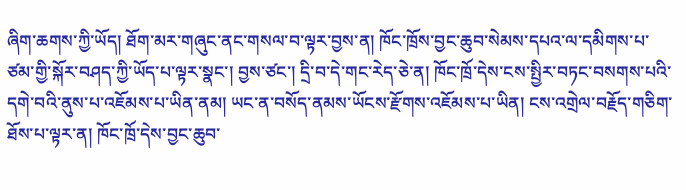ཞིག་ཆགས་ཀྱི་ཡོད། ཐོག་མར་གཞུང་ནང་གསལ་བ་ལྟར་བྱས་ན། ཁོང་ཁྲོས་བྱང་ཆུབ་སེམས་དཔའ་ལ་དམིགས་པ་ཙམ་གྱི་སྐོར་བཤད་ཀྱི་ཡོད་པ་ལྟར་སྣང་། བྱས་ཙང་། དྲི་བ་དེ་གང་རེད་ཅེ་ན། ཁོང་ཁྲོ་དེས་ངས་སྤྱིར་བཏང་བསགས་པའི་དགེ་བའི་ནུས་པ་འཇོམས་པ་ཡིན་ནམ། ཡང་ན་བསོད་ནམས་ཡོངས་རྫོགས་འཇོམས་པ་ཡིན། ངས་འགྲེལ་བརྗོད་གཅིག་ཐོས་པ་ལྟར་ན། ཁོང་ཁྲོ་དེས་བྱང་ཆུབ་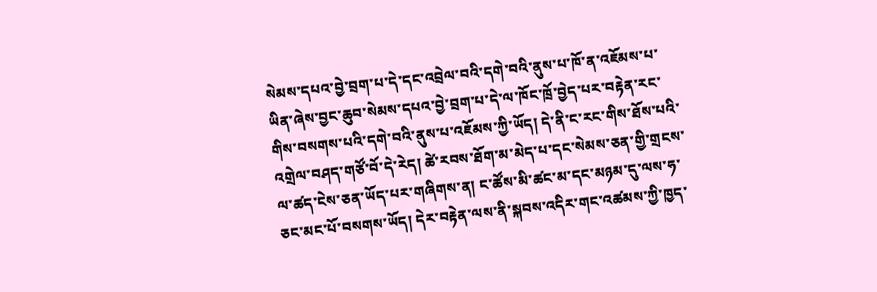སེམས་དཔའ་བྱེ་བྲག་པ་དེ་དང་འབྲེལ་བའི་དགེ་བའི་ནུས་པ་ཁོ་ན་འཇོམས་པ་ཡིན་ཞེས་བྱང་ཆུབ་སེམས་དཔའ་བྱེ་བྲག་པ་དེ་ལ་ཁོང་ཁྲོ་བྱེད་པར་བརྟེན་རང་གིས་བསགས་པའི་དགེ་བའི་ནུས་པ་འཇོམས་ཀྱི་ཡོད། དེ་ནི་ང་རང་གིས་ཐོས་པའི་འགྲེལ་བཤད་གཙོ་བོ་དེ་རེད། ཚེ་རབས་ཐོག་མ་མེད་པ་དང་སེམས་ཅན་གྱི་གྲངས་ལ་ཚད་ངེས་ཅན་ཡོད་པར་གཞིགས་ན། ང་ཚོས་མི་ཚང་མ་དང་མཉམ་དུ་ལས་ཧ་ཅང་མང་པོ་བསགས་ཡོད། དེར་བརྟེན་ལས་ནི་སྐབས་འདིར་གང་འཚམས་ཀྱི་ཁྱད་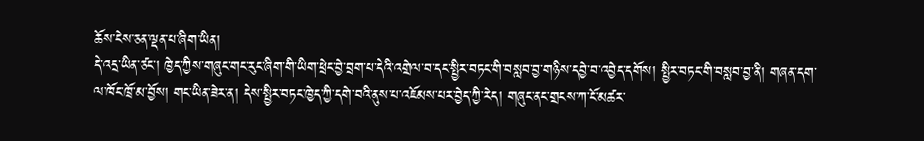ཆོས་ངེས་ཅན་ལྡན་པ་ཞིག་ཡིན།
དེ་འདྲ་ཡིན་ཙང་། ཁྱེད་ཀྱིས་གཞུང་གང་རུང་ཞིག་གི་ཡིག་ཕྲེང་བྱེ་བྲག་པ་དེའི་འགྲེལ་བ་དང་སྤྱིར་བཏང་གི་བསླབ་བྱ་གཉིས་དབྱེ་བ་འབྱེད་དགོས། སྤྱིར་བཏང་གི་བསླབ་བྱ་ནི། གཞན་དག་ལ་ཁོང་ཁྲོ་མ་བྱོས། གང་ཡིན་ཟེར་ན། དེས་སྤྱིར་བཏང་ཁྱེད་ཀྱི་དགེ་བའི་ནུས་པ་འཇོམས་པར་བྱེད་ཀྱི་རེད། གཞུང་ནང་གྲངས་ཀ་ངོ་མཚར་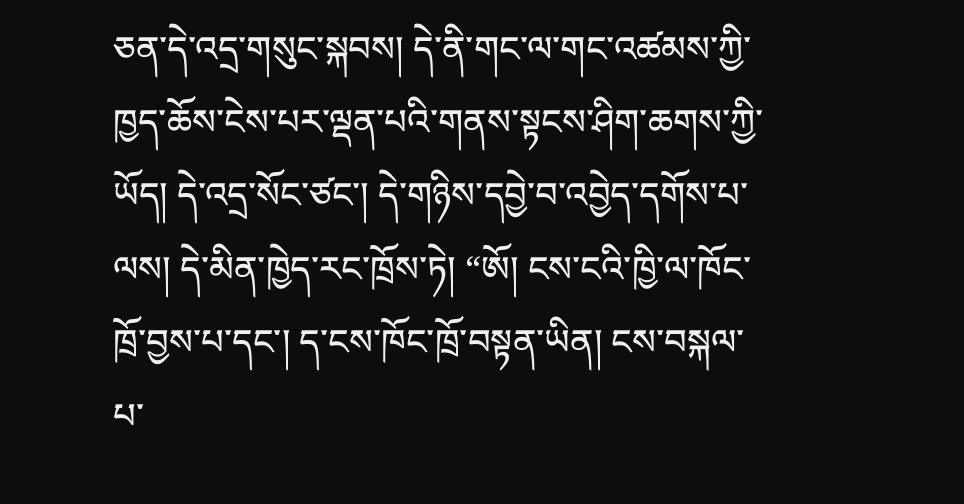ཅན་དེ་འདྲ་གསུང་སྐབས། དེ་ནི་གང་ལ་གང་འཚམས་ཀྱི་ཁྱད་ཆོས་ངེས་པར་ལྡན་པའི་གནས་སྟངས་ཤིག་ཆགས་ཀྱི་ཡོད། དེ་འདྲ་སོང་ཙང་། དེ་གཉིས་དབྱེ་བ་འབྱེད་དགོས་པ་ལས། དེ་མིན་ཁྱེད་རང་ཁྲོས་ཏེ། “ཨོ། ངས་ངའི་ཁྱི་ལ་ཁོང་ཁྲོ་བྱས་པ་དང་། ད་ངས་ཁོང་ཁྲོ་བསྟན་ཡིན། ངས་བསྐལ་པ་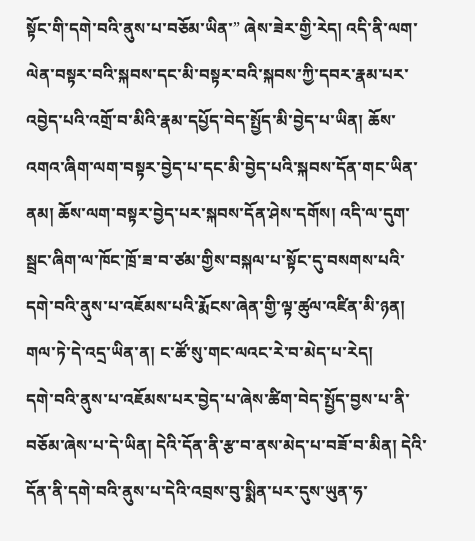སྟོང་གི་དགེ་བའི་ནུས་པ་བཅོམ་ཡིན་” ཞེས་ཟེར་གྱི་རེད། འདི་ནི་ལག་ལེན་བསྟར་བའི་སྐབས་དང་མི་བསྟར་བའི་སྐབས་ཀྱི་དབར་རྣམ་པར་འབྱེད་པའི་འགྲོ་བ་མིའི་རྣམ་དཔྱོད་བེད་སྤྱོད་མི་བྱེད་པ་ཡིན། ཆོས་འགའ་ཞིག་ལག་བསྟར་བྱེད་པ་དང་མི་བྱེད་པའི་སྐབས་དོན་གང་ཡིན་ནམ། ཆོས་ལག་བསྟར་བྱེད་པར་སྐབས་དོན་ཤེས་དགོས། འདི་ལ་དུག་སྦྲང་ཞིག་ལ་ཁོང་ཁྲོ་ཟ་བ་ཙམ་གྱིས་བསྐལ་པ་སྟོང་དུ་བསགས་པའི་དགེ་བའི་ནུས་པ་འཇོམས་པའི་རྨོངས་ཞེན་གྱི་ལྟ་ཚུལ་འཛིན་མི་ཉན། གལ་ཏེ་དེ་འདྲ་ཡིན་ན། ང་ཚོ་སུ་གང་ལའང་རེ་བ་མེད་པ་རེད།
དགེ་བའི་ནུས་པ་འཇོམས་པར་བྱེད་པ་ཞེས་ཚིག་བེད་སྤྱོད་བྱས་པ་ནི་བཅོམ་ཞེས་པ་དེ་ཡིན། དེའི་དོན་ནི་རྩ་བ་ནས་མེད་པ་བཟོ་བ་མིན། དེའི་དོན་ནི་དགེ་བའི་ནུས་པ་དེའི་འབྲས་བུ་སྨིན་པར་དུས་ཡུན་ཧ་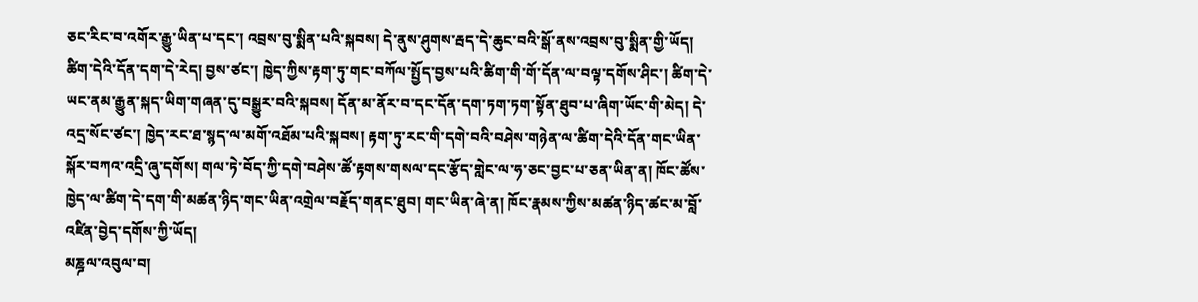ཅང་རིང་བ་འགོར་རྒྱུ་ཡིན་པ་དང་། འབྲས་བུ་སྨིན་པའི་སྐབས། དེ་ནུས་ཤུགས་རྦད་དེ་ཆུང་བའི་སྒོ་ནས་འབྲས་བུ་སྨིན་གྱི་ཡོད། ཚིག་དེའི་དོན་དག་དེ་རེད། བྱས་ཙང་། ཁྱེད་ཀྱིས་རྟག་ཏུ་གང་བཀོལ་སྤྱོད་བྱས་པའི་ཚིག་གི་གོ་དོན་ལ་བལྟ་དགོས་ཤིང་། ཚིག་དེ་ཡང་ནམ་རྒྱུན་སྐད་ཡིག་གཞན་དུ་བསྒྱུར་བའི་སྐབས། དོན་མ་ནོར་བ་དང་དོན་དག་ཏག་ཏག་སྟོན་ཐུབ་པ་ཞིག་ཡོང་གི་མེད། དེ་འདྲ་སོང་ཙང་། ཁྱེད་རང་ཐ་སྙད་ལ་མགོ་འཐོམ་པའི་སྐབས། རྟག་ཏུ་རང་གི་དགེ་བའི་བཤེས་གཉེན་ལ་ཚིག་དེའི་དོན་གང་ཡིན་སྐོར་བཀའ་འདྲི་ཞུ་དགོས། གལ་ཏེ་བོད་ཀྱི་དགེ་བཤེས་ཚོ་རྟགས་གསལ་དང་རྩོད་གླེང་ལ་ཧ་ཅང་བྱང་པ་ཅན་ཡིན་ན། ཁོང་ཚོས་ཁྱེད་ལ་ཚིག་དེ་དག་གི་མཚན་ཉིད་གང་ཡིན་འགྲེལ་བརྗོད་གནང་ཐུབ། གང་ཡིན་ཞེ་ན། ཁོང་རྣམས་ཀྱིས་མཚན་ཉིད་ཚང་མ་བློ་འཛིན་བྱེད་དགོས་ཀྱི་ཡོད།
མཎྜལ་འབུལ་བ།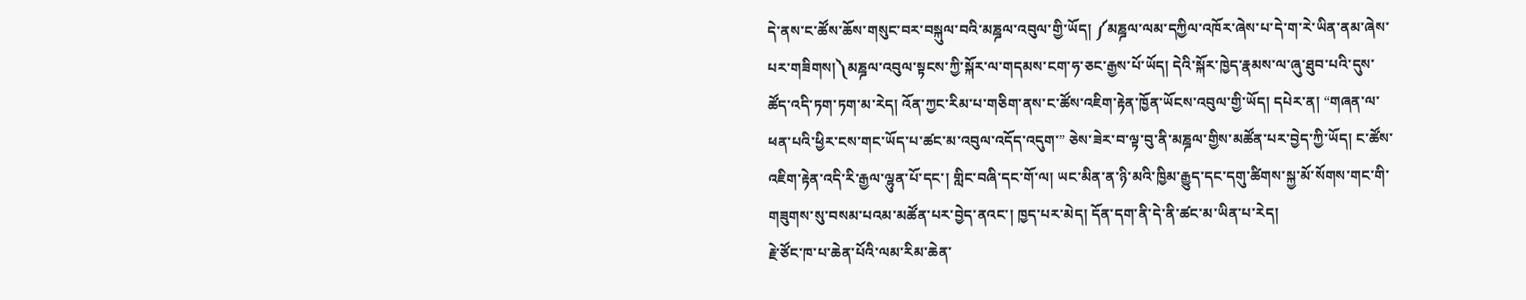དེ་ནས་ང་ཚོས་ཆོས་གསུང་བར་བསྐུལ་བའི་མཎྜལ་འབུལ་གྱི་ཡོད། ༼མཎྜལ་ལམ་དཀྱིལ་འཁོར་ཞེས་པ་དེ་ག་རེ་ཡིན་ནམ་ཞེས་པར་གཟིགས།༽མཎྜལ་འབུལ་སྟངས་ཀྱི་སྐོར་ལ་གདམས་ངག་ཧ་ཅང་རྒྱས་པོ་ཡོད། དེའི་སྐོར་ཁྱེད་རྣམས་ལ་ཞུ་ཐུབ་པའི་དུས་ཚོད་འདི་ཏག་ཏག་མ་རེད། འོན་ཀྱང་རིམ་པ་གཅིག་ནས་ང་ཚོས་འཇིག་རྟེན་ཁྱོན་ཡོངས་འབུལ་གྱི་ཡོད། དཔེར་ན། “གཞན་ལ་ཕན་པའི་ཕྱིར་ངས་གང་ཡོད་པ་ཚང་མ་འབུལ་འདོད་འདུག་” ཅེས་ཟེར་བ་ལྟ་བུ་ནི་མཎྜལ་གྱིས་མཚོན་པར་བྱེད་ཀྱི་ཡོད། ང་ཚོས་འཇིག་རྟེན་འདི་རི་རྒྱལ་ལྷུན་པོ་དང་། གླིང་བཞི་དང་གོ་ལ། ཡང་མིན་ན་ཉི་མའི་ཁྱིམ་རྒྱུད་དང་དགུ་ཚིགས་སྐྱ་མོ་སོགས་གང་གི་གཟུགས་སུ་བསམ་པའམ་མཚོན་པར་བྱེད་ནའང་། ཁྱད་པར་མེད། དོན་དག་ནི་དེ་ནི་ཚང་མ་ཡིན་པ་རེད།
རྗེ་ཙོང་ཁ་པ་ཆེན་པོའི་ལམ་རིམ་ཆེན་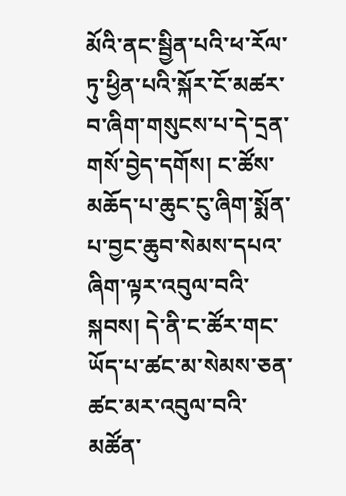མོའི་ནང་སྦྱིན་པའི་ཕ་རོལ་ཏུ་ཕྱིན་པའི་སྐོར་ངོ་མཚར་བ་ཞིག་གསུངས་པ་དེ་དྲན་གསོ་བྱེད་དགོས། ང་ཚོས་མཆོད་པ་ཆུང་ངུ་ཞིག་སྨོན་པ་བྱང་ཆུབ་སེམས་དཔའ་ཞིག་ལྟར་འབུལ་བའི་སྐབས། དེ་ནི་ང་ཚོར་གང་ཡོད་པ་ཚང་མ་སེམས་ཅན་ཚང་མར་འབུལ་བའི་མཚོན་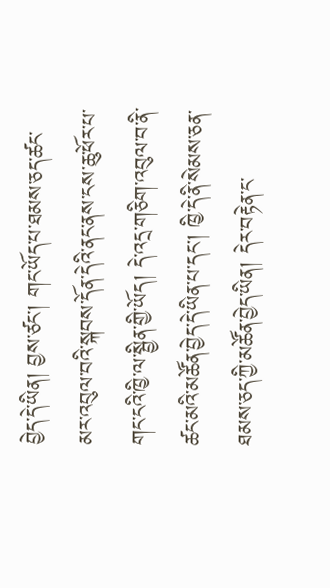བྱེད་དེ་ཡིན། བྱས་ཙང་། གང་ཡོད་པ་ཐམས་ཅད་ཚང་མར་འབུལ་བའི་སྐབས་དོན་དེའི་ནང་ནས་ངས་ཆུ་ཕོར་པ་གང་ངའི་ཁྱི་ལ་སྦྱིན་གྱི་ཡོད། དེ་འདྲ་གཅིག་འབུལ་བ་ནི་ཚང་མའི་མཚོན་བྱེད་དེ་ཡིན་པ་དང་། ཁྱི་དེ་ནི་སེམས་ཅན་ཐམས་ཅད་ཀྱི་མཚོན་བྱེད་ཡིན། དེར་བརྟེན་ང་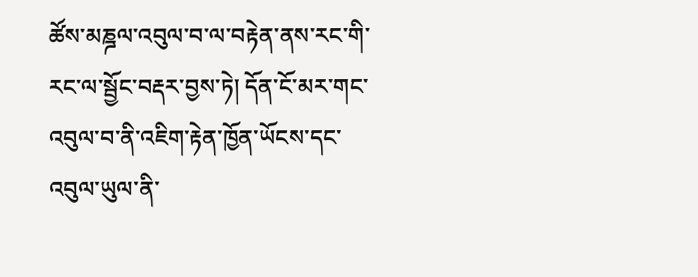ཚོས་མཎྜལ་འབུལ་བ་ལ་བརྟེན་ནས་རང་གི་རང་ལ་སྦྱོང་བརྡར་བྱས་ཏེ། དོན་ངོ་མར་གང་འབུལ་བ་ནི་འཇིག་རྟེན་ཁྱོན་ཡོངས་དང་འབུལ་ཡུལ་ནི་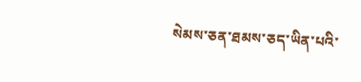སེམས་ཅན་ཐམས་ཅད་ཡིན་པའི་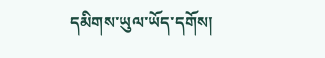དམིགས་ཡུལ་ཡོད་དགོས།